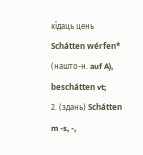кі́даць цень Schátten wérfen* (нашто-н. auf A), beschátten vt;
2. (здань) Schátten m -s, -,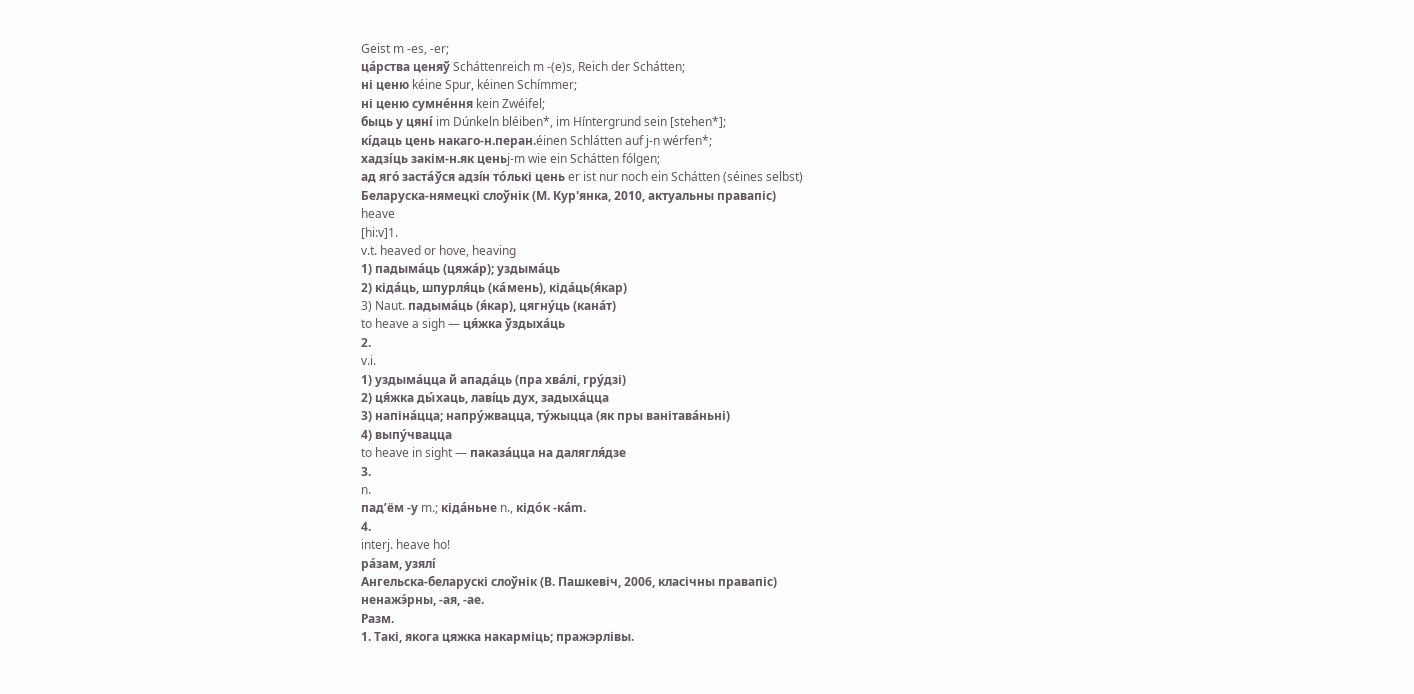Geist m -es, -er;
ца́рства ценяў Scháttenreich m -(e)s, Reich der Schátten;
ні ценю kéine Spur, kéinen Schímmer;
ні ценю сумне́ння kein Zwéifel;
быць у цяні́ im Dúnkeln bléiben*, im Híntergrund sein [stehen*];
кі́даць цень накаго-н.перан.éinen Schlátten auf j-n wérfen*;
хадзі́ць закім-н.як ценьj-m wie ein Schátten fólgen;
ад яго́ заста́ўся адзі́н то́лькі цень er ist nur noch ein Schátten (séines selbst)
Беларуска-нямецкі слоўнік (М. Кур'янка, 2010, актуальны правапіс)
heave
[hi:v]1.
v.t. heaved or hove, heaving
1) падыма́ць (цяжа́р); уздыма́ць
2) кіда́ць, шпурля́ць (ка́мень), кіда́ць(я́кар)
3) Naut. падыма́ць (я́кар), цягну́ць (кана́т)
to heave a sigh — ця́жка ўздыха́ць
2.
v.i.
1) уздыма́цца й апада́ць (пра хва́лі, гру́дзі)
2) ця́жка ды́хаць, лаві́ць дух, задыха́цца
3) напіна́цца; напру́жвацца, ту́жыцца (як пры ванітава́ньні)
4) выпу́чвацца
to heave in sight — паказа́цца на далягля́дзе
3.
n.
пад’ём -у m.; кіда́ньне n., кідо́к -ка́m.
4.
interj. heave ho!
ра́зам, узялі́
Ангельска-беларускі слоўнік (В. Пашкевіч, 2006, класічны правапіс)
ненажэ́рны, ‑ая, ‑ае.
Разм.
1. Такі, якога цяжка накарміць; пражэрлівы.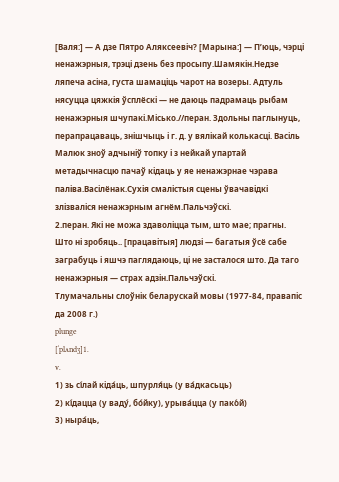[Валя:] — А дзе Пятро Аляксеевіч? [Марына:] — П’юць, чэрці ненажэрныя, трэці дзень без просыпу.Шамякін.Недзе ляпеча асіна, густа шамаціць чарот на возеры. Адтуль нясуцца цяжкія ўсплёскі — не даюць падрамаць рыбам ненажэрныя шчупакі.Місько.//перан. Здольны паглынуць, перапрацаваць, знішчыць і г. д. у вялікай колькасці. Васіль Малюк зноў адчыніў топку і з нейкай упартай метадычнасцю пачаў кідаць у яе ненажэрнае чэрава паліва.Васілёнак.Сухія смалістыя сцены ўвачавідкі злізваліся ненажэрным агнём.Пальчэўскі.
2.перан. Які не можа здаволіцца тым, што мае; прагны. Што ні зробяць.. [працавітыя] людзі — багатыя ўсё сабе заграбуць і яшчэ паглядаюць, ці не засталося што. Да таго ненажэрныя — страх адзін.Пальчэўскі.
Тлумачальны слоўнік беларускай мовы (1977-84, правапіс да 2008 г.)
plunge
[ˈplʌndʒ]1.
v.
1) зь сі́лай кіда́ць, шпурля́ць (у ва́дкасьць)
2) кі́дацца (у ваду́, бо́йку), урыва́цца (у пако́й)
3) ныра́ць,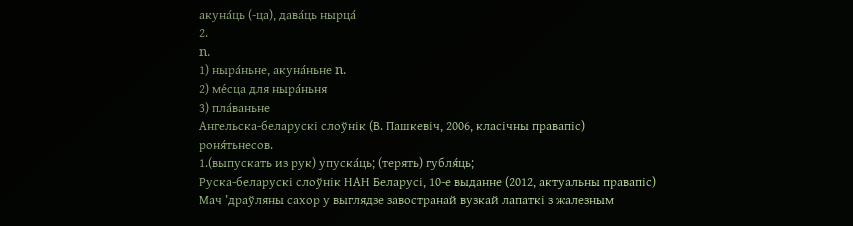акуна́ць (-ца), дава́ць нырца́
2.
n.
1) ныра́ньне, акуна́ньне n.
2) ме́сца для ныра́ньня
3) пла́ваньне
Ангельска-беларускі слоўнік (В. Пашкевіч, 2006, класічны правапіс)
роня́тьнесов.
1.(выпускать из рук) упуска́ць; (терять) губля́ць;
Руска-беларускі слоўнік НАН Беларусі, 10-е выданне (2012, актуальны правапіс)
Мач ’драўляны сахор у выглядзе завостранай вузкай лапаткі з жалезным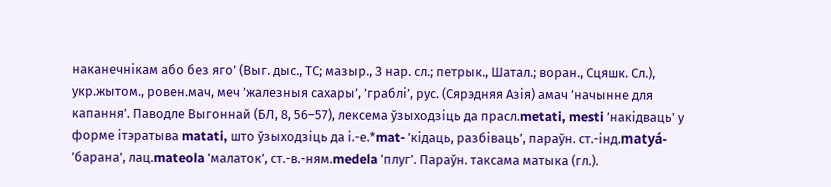наканечнікам або без яго’ (Выг. дыс., ТС; мазыр., З нар. сл.; петрык., Шатал.; воран., Сцяшк. Сл.), укр.жытом., ровен.мач, меч ’жалезныя сахары’, ’граблі’, рус. (Сярэдняя Азія) амач ’начынне для капання’. Паводле Выгоннай (БЛ, 8, 56–57), лексема ўзыходзіць да прасл.metati, mesti ’накідваць’ у форме ітэратыва matati, што ўзыходзіць да і.-е.*mat‑ ’кідаць, разбіваць’, параўн. ст.-інд.matyá‑ ’барана’, лац.mateola ’малаток’, ст.-в.-ням.medela ’плуг’. Параўн. таксама матыка (гл.).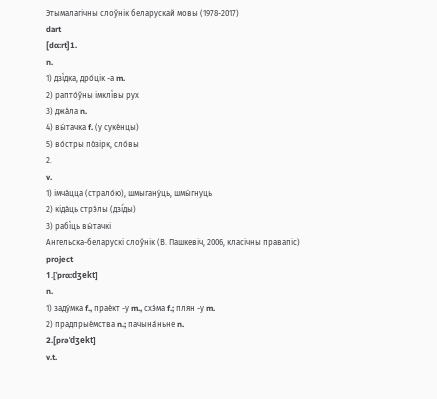Этымалагічны слоўнік беларускай мовы (1978-2017)
dart
[dɑ:rt]1.
n.
1) дзі́дка, дро́цік -а m.
2) рапто́ўны імклі́вы рух
3) джа́ла n.
4) вы́тачка f. (у суке́нцы)
5) во́стры по́зірк, сло́вы
2.
v.
1) імча́цца (страло́ю), шмыгану́ць, шмы́гнуць
2) кіда́ць стрэ́лы (дзі́ды)
3) рабі́ць вы́тачкі
Ангельска-беларускі слоўнік (В. Пашкевіч, 2006, класічны правапіс)
project
1.[ˈprɑ:dʒekt]
n.
1) заду́мка f., прае́кт -у m., схэ́ма f.; плян -у m.
2) прадпрые́мства n.; пачына́ньне n.
2.[prəˈdʒekt]
v.t.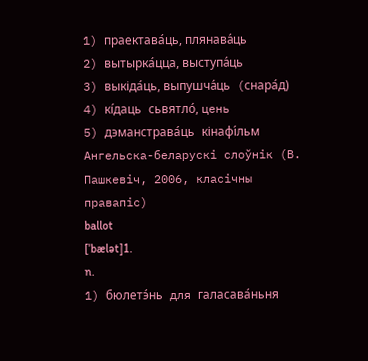1) праектава́ць, плянава́ць
2) вытырка́цца, выступа́ць
3) выкіда́ць, выпушча́ць (снара́д)
4) кі́даць сьвятло́, цень
5) дэманстрава́ць кінафі́льм
Ангельска-беларускі слоўнік (В. Пашкевіч, 2006, класічны правапіс)
ballot
[ˈbælət]1.
n.
1) бюлетэ́нь для галасава́ньня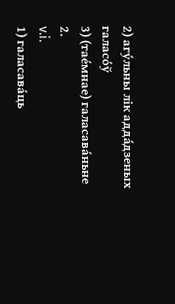2) агу́льны лік адда́дзеных галасо́ў
3) (тае́мнае) галасава́ньне
2.
v.i.
1) галасава́ць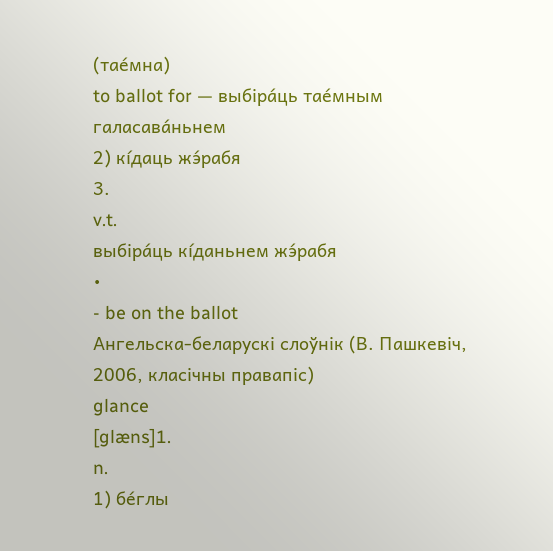(тае́мна)
to ballot for — выбіра́ць тае́мным галасава́ньнем
2) кі́даць жэ́рабя
3.
v.t.
выбіра́ць кі́даньнем жэ́рабя
•
- be on the ballot
Ангельска-беларускі слоўнік (В. Пашкевіч, 2006, класічны правапіс)
glance
[glæns]1.
n.
1) бе́глы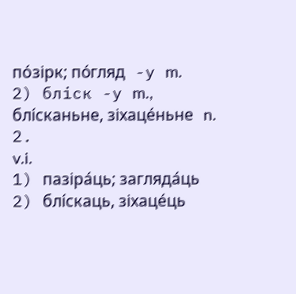по́зірк; по́гляд -у m.
2) бліск -у m., блі́сканьне, зіхаце́ньне n.
2.
v.i.
1) пазіра́ць; загляда́ць
2) блі́скаць, зіхаце́ць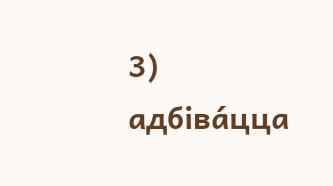3) адбіва́цца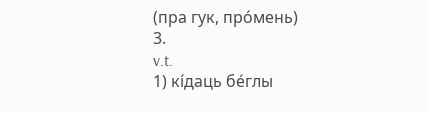(пра гук, про́мень)
3.
v.t.
1) кі́даць бе́глы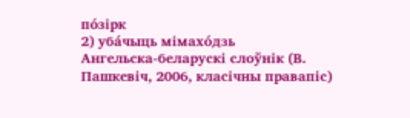по́зірк
2) уба́чыць мімахо́дзь
Ангельска-беларускі слоўнік (В. Пашкевіч, 2006, класічны правапіс)